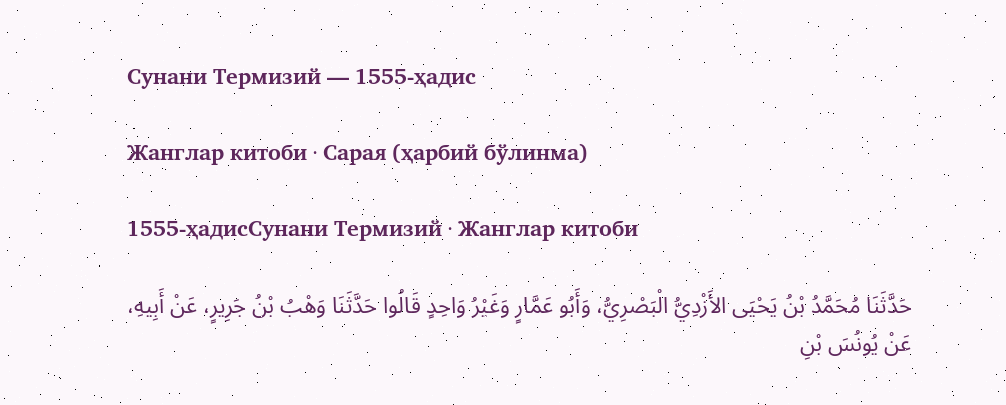Сунани Термизий — 1555-ҳадис

Жанглар китоби · Сарая (ҳарбий бўлинма)

1555-ҳадисСунани Термизий · Жанглар китоби

حَدَّثَنَا مُحَمَّدُ بْنُ يَحْيَى الأَزْدِيُّ الْبَصْرِيُّ، وَأَبُو عَمَّارٍ وَغَيْرُ وَاحِدٍ قَالُوا حَدَّثَنَا وَهْبُ بْنُ جَرِيرٍ، عَنْ أَبِيهِ، عَنْ يُونُسَ بْنِ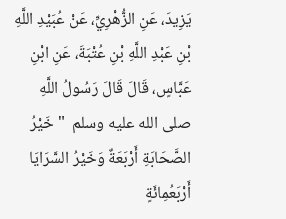يَزِيدَ، عَنِ الزُّهْرِيِّ، عَنْ عُبَيْدِ اللَّهِ بْنِ عَبْدِ اللَّهِ بْنِ عُتْبَةَ، عَنِ ابْنِ عَبَّاسٍ، قَالَ قَالَ رَسُولُ اللَّهِ صلى الله عليه وسلم  " خَيْرُ الصَّحَابَةِ أَرْبَعَةٌ وَخَيْرُ السَّرَايَا أَرْبَعُمِائَةٍ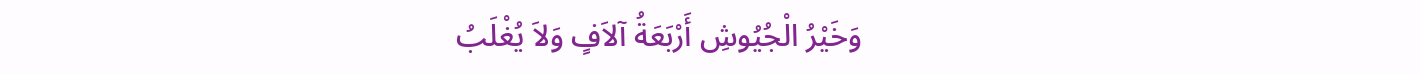وَخَيْرُ الْجُيُوشِ أَرْبَعَةُ آلاَفٍ وَلاَ يُغْلَبُ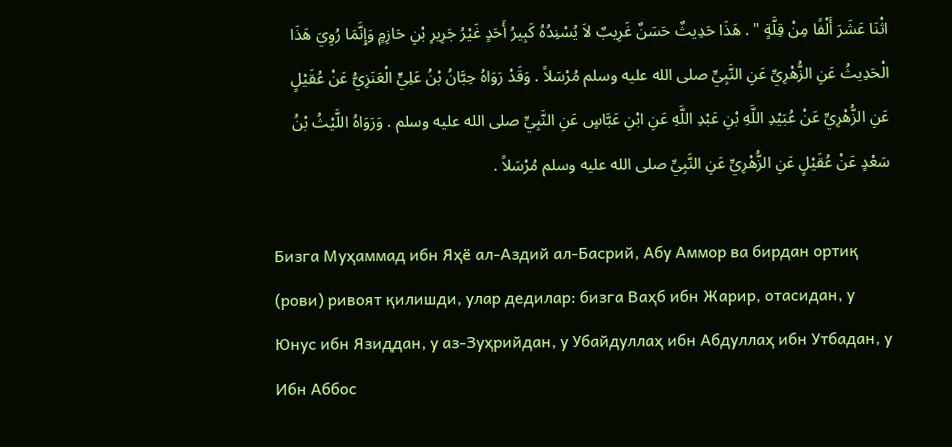اثْنَا عَشَرَ أَلْفًا مِنْ قِلَّةٍ " . هَذَا حَدِيثٌ حَسَنٌ غَرِيبٌ لاَ يُسْنِدُهُ كَبِيرُ أَحَدٍ غَيْرُ جَرِيرِ بْنِ حَازِمٍ وَإِنَّمَا رُوِيَ هَذَا الْحَدِيثُ عَنِ الزُّهْرِيِّ عَنِ النَّبِيِّ صلى الله عليه وسلم مُرْسَلاً . وَقَدْ رَوَاهُ حِبَّانُ بْنُ عَلِيٍّ الْعَنَزِيُّ عَنْ عُقَيْلٍ عَنِ الزُّهْرِيِّ عَنْ عُبَيْدِ اللَّهِ بْنِ عَبْدِ اللَّهِ عَنِ ابْنِ عَبَّاسٍ عَنِ النَّبِيِّ صلى الله عليه وسلم . وَرَوَاهُ اللَّيْثُ بْنُ سَعْدٍ عَنْ عُقَيْلٍ عَنِ الزُّهْرِيِّ عَنِ النَّبِيِّ صلى الله عليه وسلم مُرْسَلاً .

Бизга Муҳаммад ибн Яҳё ал-Аздий ал-Басрий, Абу Аммор ва бирдан ортиқ (рови) ривоят қилишди, улар дедилар: бизга Ваҳб ибн Жарир, отасидан, у Юнус ибн Язиддан, у аз-Зуҳрийдан, у Убайдуллаҳ ибн Абдуллаҳ ибн Утбадан, у Ибн Аббос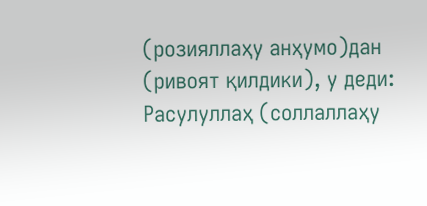(розияллаҳу анҳумо)дан (ривоят қилдики), у деди: Расулуллаҳ (соллаллаҳу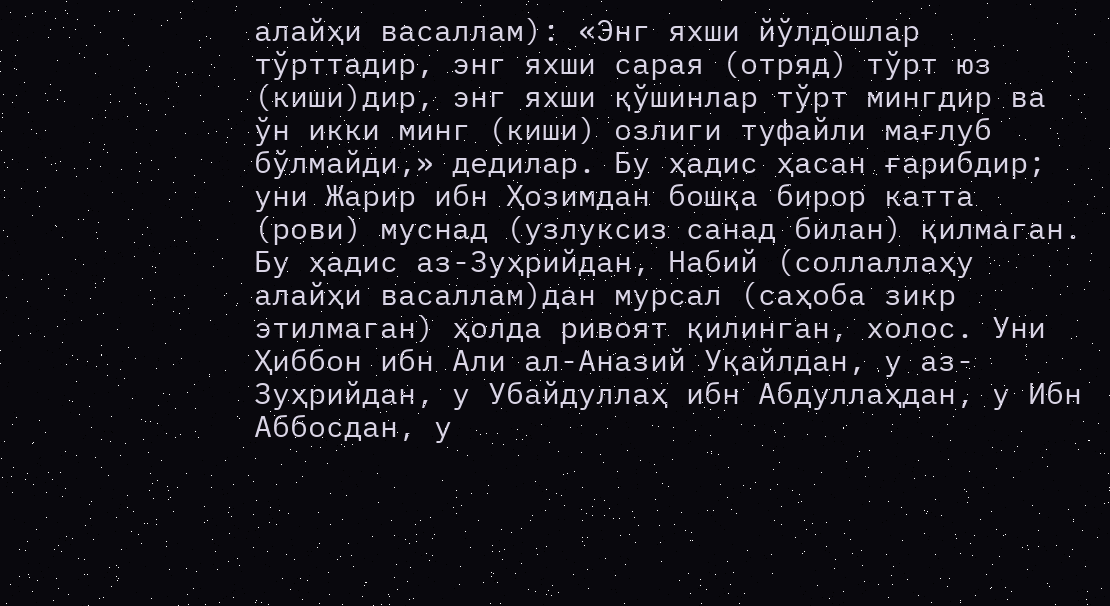алайҳи васаллам): «Энг яхши йўлдошлар тўрттадир, энг яхши сарая (отряд) тўрт юз (киши)дир, энг яхши қўшинлар тўрт мингдир ва ўн икки минг (киши) озлиги туфайли мағлуб бўлмайди,» дедилар. Бу ҳадис ҳасан ғарибдир; уни Жарир ибн Ҳозимдан бошқа бирор катта (рови) муснад (узлуксиз санад билан) қилмаган. Бу ҳадис аз-Зуҳрийдан, Набий (соллаллаҳу алайҳи васаллам)дан мурсал (саҳоба зикр этилмаган) ҳолда ривоят қилинган, холос. Уни Ҳиббон ибн Али ал-Аназий Уқайлдан, у аз-Зуҳрийдан, у Убайдуллаҳ ибн Абдуллаҳдан, у Ибн Аббосдан, у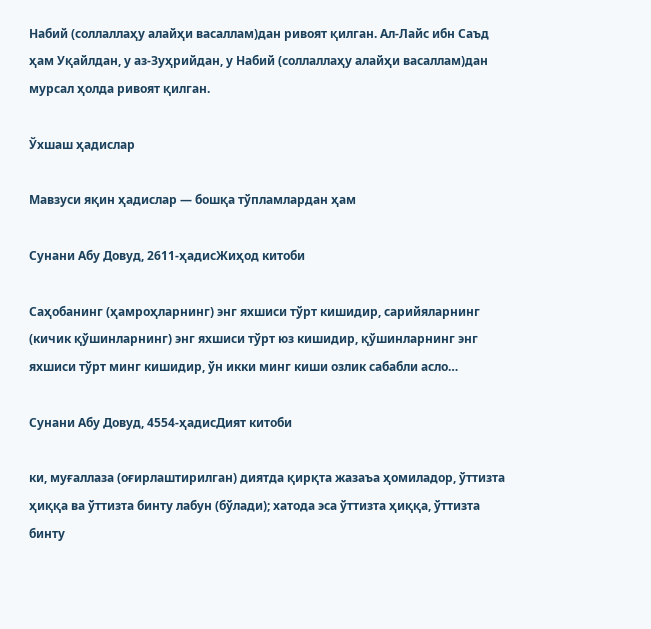Набий (соллаллаҳу алайҳи васаллам)дан ривоят қилган. Ал-Лайс ибн Саъд ҳам Уқайлдан, у аз-Зуҳрийдан, у Набий (соллаллаҳу алайҳи васаллам)дан мурсал ҳолда ривоят қилган.

Ўхшаш ҳадислар

Мавзуси яқин ҳадислар — бошқа тўпламлардан ҳам

Сунани Абу Довуд, 2611-ҳадисЖиҳод китоби

Саҳобанинг (ҳамроҳларнинг) энг яхшиси тўрт кишидир, сарийяларнинг (кичик қўшинларнинг) энг яхшиси тўрт юз кишидир, қўшинларнинг энг яхшиси тўрт минг кишидир, ўн икки минг киши озлик сабабли асло…

Сунани Абу Довуд, 4554-ҳадисДият китоби

ки, муғаллаза (оғирлаштирилган) диятда қирқта жазаъа ҳомиладор, ўттизта ҳиққа ва ўттизта бинту лабун (бўлади); хатода эса ўттизта ҳиққа, ўттизта бинту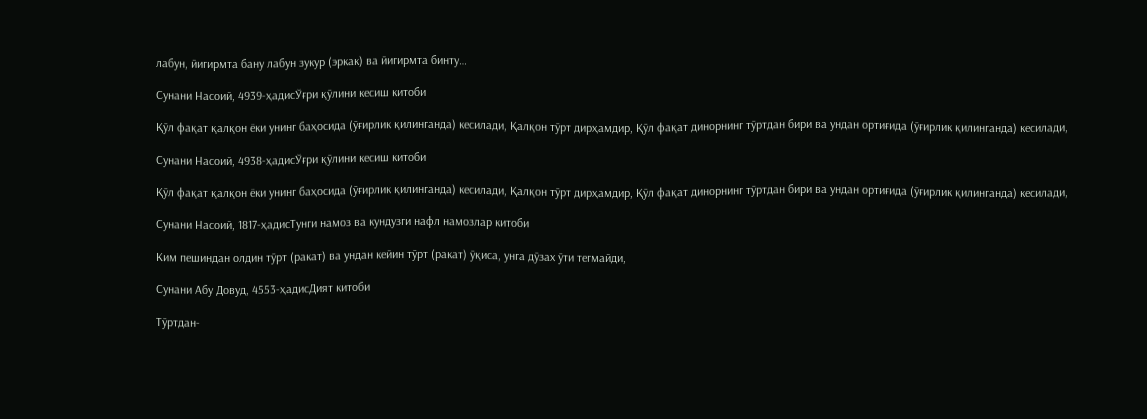лабун, йигирмта бану лабун зукур (эркак) ва йигирмта бинту…

Сунани Насоий, 4939-ҳадисЎғри қўлини кесиш китоби

Қўл фақат қалқон ёки унинг баҳосида (ўғирлик қилинганда) кесилади, Қалқон тўрт дирҳамдир, Қўл фақат динорнинг тўртдан бири ва ундан ортиғида (ўғирлик қилинганда) кесилади,

Сунани Насоий, 4938-ҳадисЎғри қўлини кесиш китоби

Қўл фақат қалқон ёки унинг баҳосида (ўғирлик қилинганда) кесилади, Қалқон тўрт дирҳамдир, Қўл фақат динорнинг тўртдан бири ва ундан ортиғида (ўғирлик қилинганда) кесилади,

Сунани Насоий, 1817-ҳадисТунги намоз ва кундузги нафл намозлар китоби

Ким пешиндан олдин тўрт (ракат) ва ундан кейин тўрт (ракат) ўқиса, унга дўзах ўти тегмайди,

Сунани Абу Довуд, 4553-ҳадисДият китоби

Тўртдан-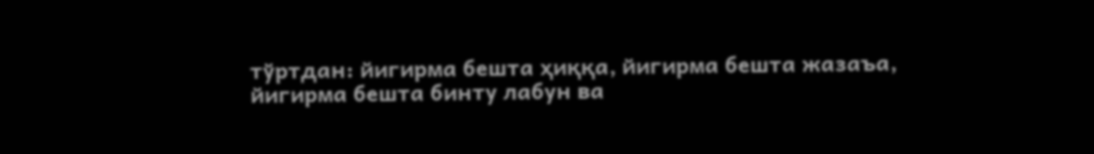тўртдан: йигирма бешта ҳиққа, йигирма бешта жазаъа, йигирма бешта бинту лабун ва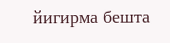йигирма бешта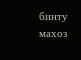бинту махоз